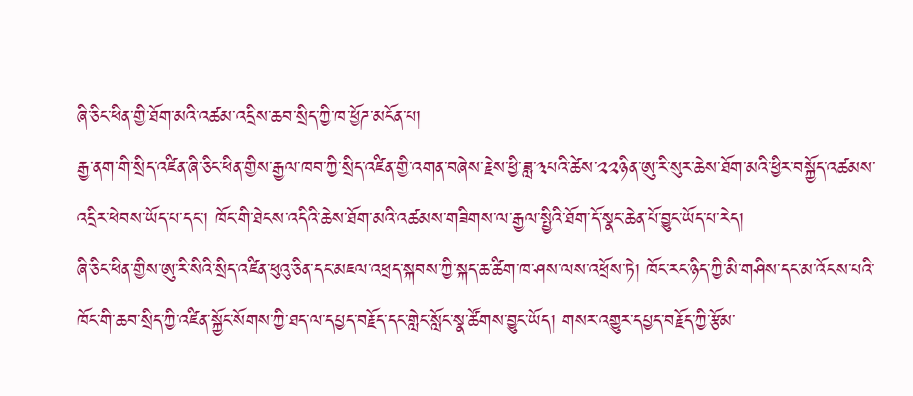ཞི་ཅིང་ཕིན་གྱི་ཐོག་མའི་འཚམ་འདྲིས་ཆབ་སྲིད་ཀྱི་ཁ་ཕྱོཌ་མངོན་པ།
རྒྱ་ནག་གི་སྲིད་འཛིན་ཞི་ཅིང་ཕིན་གྱིས་རྒྱལ་ཁབ་ཀྱི་སྲིད་འཛིན་གྱི་འགན་བཞེས་རྗེས་ཕྱི་ཟླ་༣པའི་ཚེས་༢༢ཉིན་ཨུ་རི་སུར་ཆེས་ཐོག་མའི་ཕྱིར་བསྐྱོད་འཚམས་འདྲིར་ཕེབས་ཡོད་པ་དང་། ཁོང་གི་ཐེངས་འདིའི་ཆེས་ཐོག་མའི་འཚམས་གཟིགས་ལ་རྒྱལ་སྤྱིའི་ཐོག་དོ་སྣང་ཆེན་པོ་བྱུང་ཡོད་པ་རེད།
ཞི་ཅིང་ཕིན་གྱིས་ཨུ་རི་སིའི་སྲིད་འཛིན་ཕུའུ་ཅིན་དང་མཇལ་འཕྲད་སྐབས་ཀྱི་སྐད་ཆ་ཚིག་ཁ་ཤས་ལས་འཕྲོས་ཏེ། ཁོང་རང་ཉིད་ཀྱི་མི་གཤིས་དང་མ་འོངས་པའི་ཁོང་གི་ཆབ་སྲིད་ཀྱི་འཛིན་སྐྱོང་སོགས་ཀྱི་ཐད་ལ་དཔྱད་བརྗོད་དང་གླེང་སློང་སྣ་ཚོགས་བྱུང་ཡོད། གསར་འགྱུར་དཔྱད་བརྗོད་ཀྱི་རྩོམ་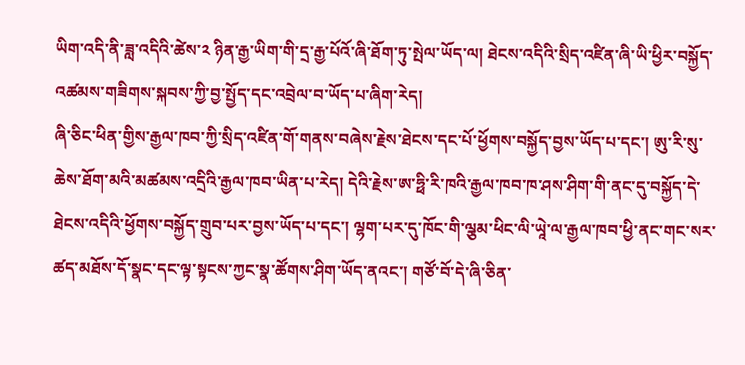ཡིག་འདི་ནི་ཟླ་འདིའི་ཚེས་༢ ཉིན་རྒྱ་ཡིག་གི་དྲ་རྒྱ་པོའོ་ཞི་ཐོག་ཏུ་སྤེལ་ཡོད་ལ། ཐེངས་འདིའི་སྲིད་འཛིན་ཞི་ཡི་ཕྱིར་བསྐྱོད་འཚམས་གཟིགས་སྐབས་ཀྱི་བྱ་སྤྱོད་དང་འབྲེལ་བ་ཡོད་པ་ཞིག་རེད།
ཞི་ཅིང་ཕིན་གྱིས་རྒྱལ་ཁབ་ཀྱི་སྲིད་འཛིན་གོ་གནས་བཞེས་རྗེས་ཐེངས་དང་པོ་ཕྱོགས་བསྐྱོད་བྱས་ཡོད་པ་དང་། ཨུ་རི་སུ་ཆེས་ཐོག་མའི་མཚམས་འདྲིའི་རྒྱལ་ཁབ་ཡིན་པ་རེད། དེའི་རྗེས་ཨ་ཧྥི་རི་ཁའི་རྒྱལ་ཁབ་ཁ་ཤས་ཤིག་གི་ནང་དུ་བསྐྱོད་དེ་ཐེངས་འདིའི་ཕྱོགས་བསྐྱོད་གྲུབ་པར་བྱས་ཡོད་པ་དང་། ལྷག་པར་དུ་ཁོང་གི་ལྕམ་ཕིང་ལི་ཡཱེ་ལ་རྒྱལ་ཁབ་ཕྱི་ནང་གང་སར་ཚད་མཐོས་དོ་སྣང་དང་ལྟ་སྟངས་ཀྱང་སྣ་ཚོགས་ཤིག་ཡོད་ནའང་། གཙོ་བོ་དེ་ཞི་ཅིན་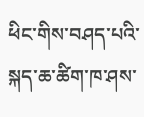ཕིང་གིས་བཤད་པའི་སྐད་ཆ་ཚིག་ཁ་ཤས་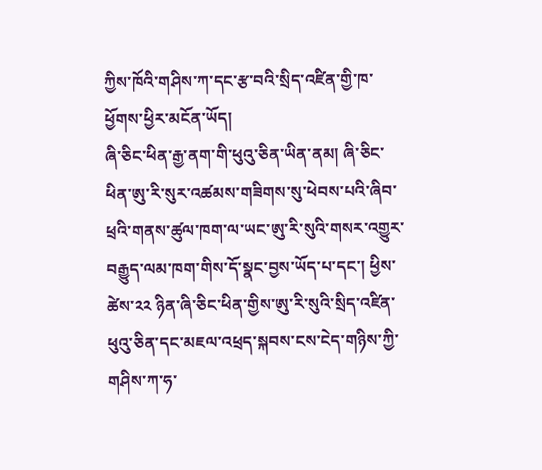ཀྱིས་ཁོའི་གཤིས་ཀ་དང་རྩ་བའི་སྲིད་འཛིན་གྱི་ཁ་ཕྱོགས་ཕྱིར་མངོན་ཡོད།
ཞི་ཅིང་ཕིན་རྒྱ་ནག་གི་ཕུའུ་ཅིན་ཡིན་ནམ། ཞི་ཅིང་ཕིན་ཨུ་རི་སུར་འཚམས་གཟིགས་སུ་ཕེབས་པའི་ཞིབ་ཕྲའི་གནས་ཚུལ་ཁག་ལ་ཡང་ཨུ་རི་སུའི་གསར་འགྱུར་བརྒྱུད་ལམ་ཁག་གིས་དོ་སྣང་བྱས་ཡོད་པ་དང་། ཕྱིས་ཚེས་༢༢ ཉིན་ཞི་ཅིང་ཕིན་གྱིས་ཨུ་རི་སུའི་སྲིད་འཛིན་ཕུའུ་ཅིན་དང་མཇལ་འཕྲད་སྐབས་ངས་ངེད་གཉིས་ཀྱི་གཤིས་ཀ་ཧ་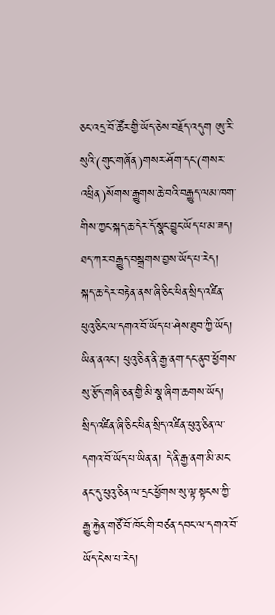ཅང་འདྲ་བོ་ཚོར་གྱི་ཡོད་ཅེས་བརྗོད་འདུག ཨུ་རི་སུའི་(གུང་གཞོན)གསར་ཤོག་དང་(གསར་འཕྲིན)སོགས་རྒྱུགས་ཆེ་བའི་བརྒྱུད་ལམ་ཁག་གིས་ཀྱང་སྐད་ཆ་དེར་དོ་སྣང་བྱུང་ཡོད་པ་མ་ཟད། ཐད་ཀར་བརྒྱུད་བསྒྲགས་བྱས་ཡོད་པ་རེད།
སྐད་ཆ་དེར་བརྟེན་ནས་ཞི་ཅིང་ཕིན་སྲིད་འཛིན་ཕུའུ་ཅིང་ལ་དགའ་བོ་ཡོད་པ་ཤེས་ཐུབ་ཀྱི་ཡོད། ཡིན་ནའང་། ཕུའུ་ཅིན་ནི་རྒྱ་ནག་དང་ནུབ་ཕྱོགས་སུ་རྩོད་གཞི་ཅན་གྱི་མི་སྣ་ཞིག་ཆགས་ཡོད། སྲིད་འཛིན་ཞི་ཅིང་ཕིན་སྲིད་འཛིན་ཕུའུ་ཅིན་ལ་དགའ་བོ་ཡོད་པ་ཡིན་ན། དེ་ནི་རྒྱ་ནག་མི་མང་ནང་དུ་ཕུའུ་ཅིན་ལ་དྲང་ཕྱོགས་སུ་ལྟ་སྟངས་ཀྱི་རྒྱུ་རྐྱེན་གཙོ་བོ་ཁོང་གི་བཙན་དབང་ལ་དགའ་བོ་ཡོད་ངེས་པ་རེད།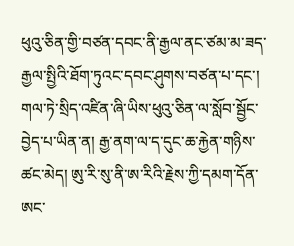ཕུའུ་ཅིན་གྱི་བཙན་དབང་ནི་རྒྱལ་ནང་ཙམ་མ་ཟད་རྒྱལ་སྤྱིའི་ཐོག་ཏུའང་དབང་ཤུགས་བཙན་པ་དང་། གལ་ཏེ་སྲིད་འཛིན་ཞི་ཡིས་ཕུའུ་ཅིན་ལ་སློབ་སྦྱོང་བྱེད་པ་ཡིན་ན། རྒྱ་ནག་ལ་ད་དུང་ཆ་རྐྱེན་གཉིས་ཚང་མེད། ཨུ་རི་སུ་ནི་ཨ་རིའི་རྗེས་ཀྱི་དམག་དོན་ཨང་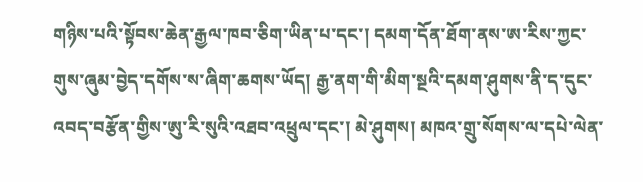གཉིས་པའི་སྟོབས་ཆེན་རྒྱལ་ཁབ་ཅིག་ཡིན་པ་དང་། དམག་དོན་ཐོག་ནས་ཨ་རིས་ཀྱང་གུས་ཞུམ་བྱེད་དགོས་ས་ཞིག་ཆགས་ཡོད། རྒྱ་ནག་གི་མིག་སྔའི་དམག་ཤུགས་ནི་ད་དུང་འབད་བརྩོན་གྱིས་ཨུ་རི་སུའི་འཐབ་འཕྲུལ་དང་། མེ་ཤུགས། མཁའ་གྲུ་སོགས་ལ་དཔེ་ལེན་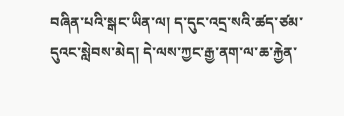བཞིན་པའི་སྒང་ཡིན་ལ། ད་དུང་འདྲ་སའི་ཚད་ཙམ་དུའང་སླེབས་མེད། དེ་ལས་ཀྱང་རྒྱ་ནག་ལ་ཆ་རྐྱེན་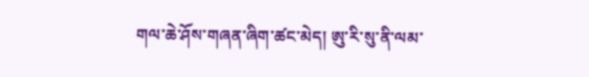གལ་ཆེ་ཤོས་གཞན་ཞིག་ཚང་མེད། ཨུ་རི་སུ་ནི་ལམ་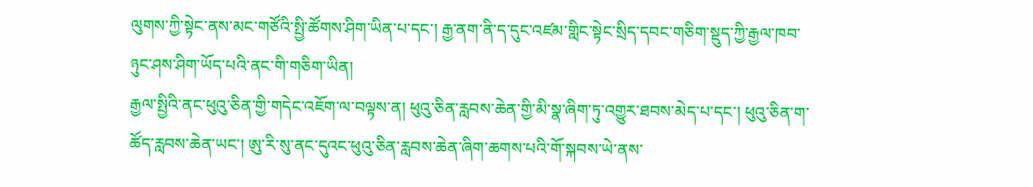ལུགས་ཀྱི་སྟེང་ནས་མང་གཙོའི་སྤྱི་ཚོགས་ཤིག་ཡིན་པ་དང་། རྒྱ་ནག་ནི་ད་དུང་འཛམ་གླིང་སྟེང་སྲིད་དབང་གཅིག་སྡུད་ཀྱི་རྒྱལ་ཁབ་ཉུང་ཤས་ཤིག་ཡོད་པའི་ནང་གི་གཅིག་ཡིན།
རྒྱལ་སྤྱིའི་ནང་ཕུའུ་ཅིན་གྱི་གདེང་འཇོག་ལ་བལྟས་ན། ཕུའུ་ཅིན་རླབས་ཆེན་གྱི་མི་སྣ་ཞིག་ཏུ་འགྱུར་ཐབས་མེད་པ་དང་། ཕུའུ་ཅིན་ག་ཚོད་རླབས་ཆེན་ཡང་། ཨུ་རི་སུ་ནང་དུའང་ཕུའུ་ཅིན་རླབས་ཆེན་ཞིག་ཆགས་པའི་གོ་སྐབས་ཡེ་ནས་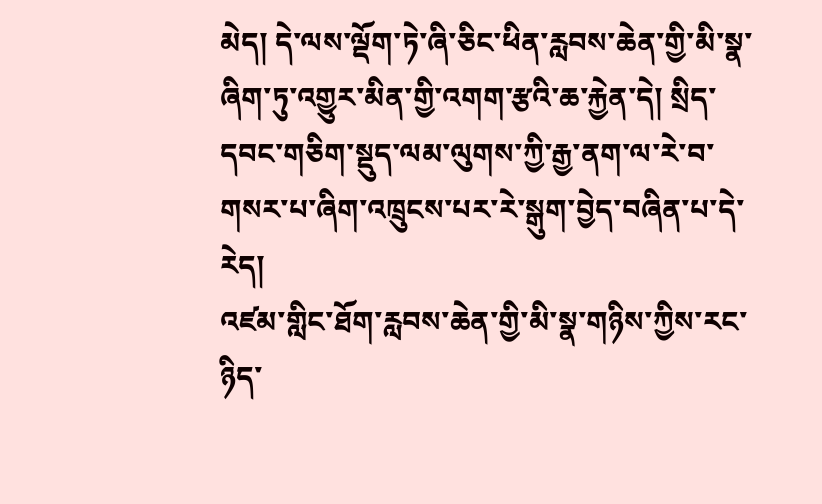མེད། དེ་ལས་ལྡོག་ཏེ་ཞི་ཅིང་ཕིན་རླབས་ཆེན་གྱི་མི་སྣ་ཞིག་ཏུ་འགྱུར་མིན་གྱི་འགག་རྩའི་ཆ་རྐྱེན་དེ། སྲིད་དབང་གཅིག་སྡུད་ལམ་ལུགས་ཀྱི་རྒྱ་ནག་ལ་རེ་བ་གསར་པ་ཞིག་འཁྲུངས་པར་རེ་སྒུག་བྱེད་བཞིན་པ་དེ་རེད།
འཛམ་གླིང་ཐོག་རླབས་ཆེན་གྱི་མི་སྣ་གཉིས་ཀྱིས་རང་ཉིད་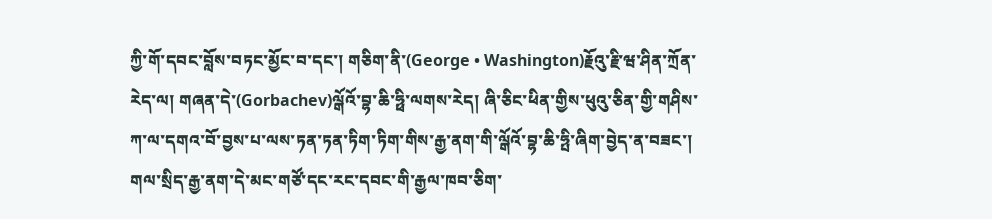ཀྱི་གོ་དབང་བློས་བཏང་མྱོང་བ་དང་། གཅིག་ནི་(George • Washington)རྗོའུ་རྗི་ཝ་ཤིན་ཀྲོན་རེད་ལ། གཞན་དེ་(Gorbachev)ལྒོའོ་བྷ་ཆི་ཧྥི་ལགས་རེད། ཞི་ཅིང་ཕིན་གྱིས་ཕུའུ་ཅིན་གྱི་གཤིས་ཀ་ལ་དགའ་བོ་བྱས་པ་ལས་ཏན་ཏན་ཏིག་ཏིག་གིས་རྒྱ་ནག་གི་ལྒོའོ་བྷ་ཆི་ཧྤི་ཞིག་བྱེད་ན་བཟང་། གལ་སྲིད་རྒྱ་ནག་དེ་མང་གཙོ་དང་རང་དབང་གི་རྒྱལ་ཁབ་ཅིག་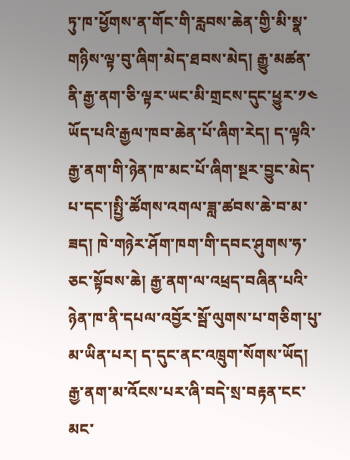ཏུ་ཁ་ཕྱོགས་ན་གོང་གི་རླབས་ཆེན་གྱི་མི་སྣ་གཉིས་ལྟ་བུ་ཞིག་མེད་ཐབས་མེད། རྒྱུ་མཚན་ནི་རྒྱ་ནག་ཅི་ལྟར་ཡང་མི་གྲངས་དུང་ཕྱུར་༡༤ ཡོད་པའི་རྒྱལ་ཁབ་ཆེན་པོ་ཞིག་རེད། ད་ལྟའི་རྒྱ་ནག་གི་ཉེན་ཁ་མང་པོ་ཞིག་སྔར་བྱུང་མེད་པ་དང་།སྤྱི་ཚོགས་འགལ་ཟླ་ཚབས་ཆེ་བ་མ་ཟད། ཁེ་གཉེར་ཤོག་ཁག་གི་དབང་ཤུགས་ཧ་ཅང་སྟོབས་ཆེ། རྒྱ་ནག་ལ་འཕྲད་བཞིན་པའི་ཉེན་ཁ་ནི་དཔལ་འབྱོར་སྦོ་ལུགས་པ་གཅིག་པུ་མ་ཡིན་པར། ད་དུང་ནང་འཁྲུག་སོགས་ཡོད། རྒྱ་ནག་མ་འོངས་པར་ཞི་བདེ་སྲ་བརྟན་ངང་མང་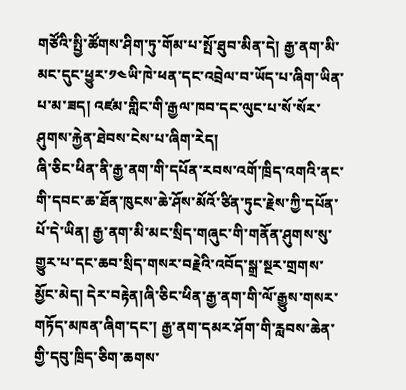གཙོའི་སྤྱི་ཚོགས་ཤིག་ཏུ་གོམ་པ་སྤོ་ཐུབ་མིན་དེ། རྒྱ་ནག་མི་མང་དུང་ཕྱུར་༡༤ཡི་ཁེ་ཕན་དང་འབྲེལ་བ་ཡོད་པ་ཞིག་ཡིན་པ་མ་ཟད། འཛམ་གླིང་གི་རྒྱལ་ཁབ་དང་ལུང་པ་སོ་སོར་ཤུགས་རྐྱེན་ཐེབས་ངེས་པ་ཞིག་རེད།
ཞི་ཅིང་ཕིན་ནི་རྒྱ་ནག་གི་དཔོན་རབས་འགོ་ཁྲིད་འགའི་ནང་གི་དབང་ཆ་ཐོན་ཁུངས་ཆེ་ཤོས་མོའོ་ཙིན་ཏུང་རྗེས་ཀྱི་དཔོན་པོ་དེ་ཡིན། རྒྱ་ནག་མི་མང་སྲིད་གཞུང་གི་གནོན་ཤུགས་སུ་གྱུར་པ་དང་ཆབ་སྲིད་གསར་བརྗེའི་འབོད་སྒྲ་སྔར་གྲགས་མྱོང་མེད། དེར་བརྟེན།ཞི་ཅིང་ཕིན་རྒྱ་ནག་གི་ལོ་རྒྱུས་གསར་གཏོད་མཁན་ཞིག་དང་། རྒྱ་ནག་དམར་ཤོག་གི་རླབས་ཆེན་གྱི་དབུ་ཁྲིད་ཅིག་ཆགས་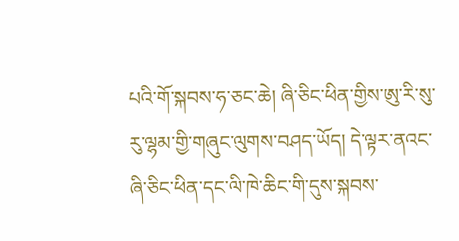པའི་གོ་སྐབས་ཧ་ཅང་ཆེ། ཞི་ཅིང་ཕིན་གྱིས་ཨུ་རི་སུ་རུ་ལྷམ་གྱི་གཞུང་ལུགས་བཤད་ཡོད། དེ་ལྟར་ནའང་ཞི་ཅིང་ཕིན་དང་ལི་ཁེ་ཆིང་གི་དུས་སྐབས་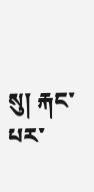སུ། རྐང་པར་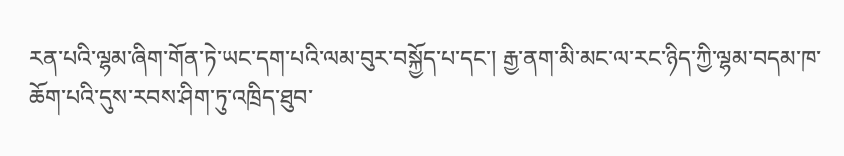རན་པའི་ལྷམ་ཞིག་གོན་ཏེ་ཡང་དག་པའི་ལམ་བུར་བསྐྱོད་པ་དང་། རྒྱ་ནག་མི་མང་ལ་རང་ཉིད་ཀྱི་ལྷམ་བདམ་ཁ་ཆོག་པའི་དུས་རབས་ཤིག་ཏུ་འཁྲིད་ཐུབ་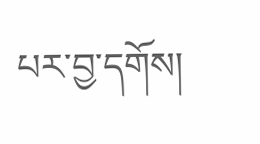པར་བྱ་དགོས།